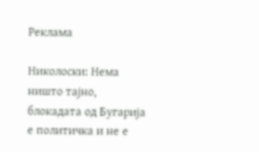Реклама

Николоски: Нема ништо тајно, блокадата од Бугарија е политичка и не е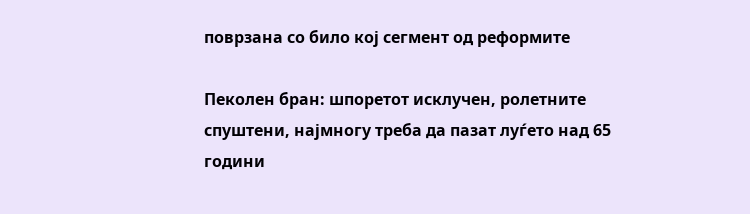поврзана со било кој сегмент од реформите

Пеколен бран: шпоретот исклучен, ролетните спуштени, најмногу треба да пазат луѓето над 65 години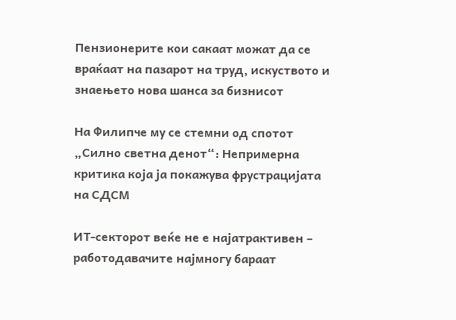Пензионерите кои сакаат можат да се враќаат на пазарот на труд, искуството и знаењето нова шанса за бизнисот

На Филипче му се стемни од спотот „Силно светна денот“: Непримерна критика која ја покажува фрустрацијата на СДСМ

ИТ-секторот веќе не е најатрактивен – работодавачите најмногу бараат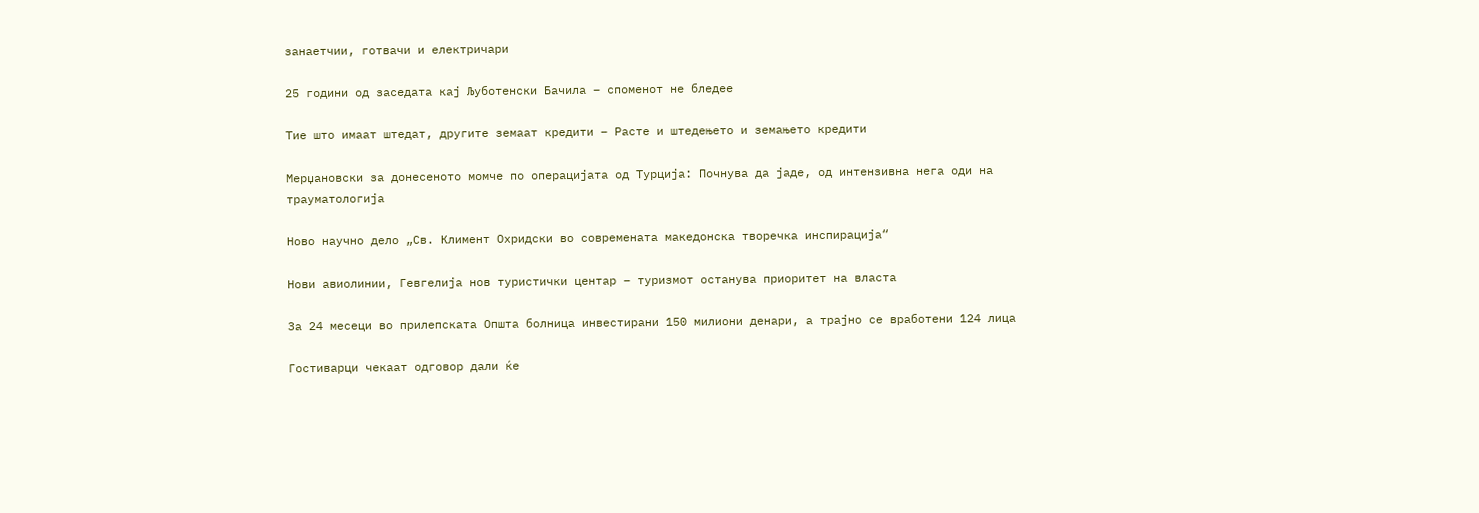занаетчии, готвачи и електричари

25 години од заседата кај Љуботенски Бачила – споменот не бледее

Тие што имаат штедат, другите земаат кредити – Расте и штедењето и земањето кредити

Мерџановски за донесеното момче по операцијата од Турција: Почнува да јаде, од интензивна нега оди на трауматологија

Ново научно дело „Св. Климент Охридски во современата македонска творечка инспирација“

Нови авиолинии, Гевгелија нов туристички центар – туризмот останува приоритет на власта

За 24 месеци во прилепската Општа болница инвестирани 150 милиони денари, а трајно се вработени 124 лица

Гостиварци чекаат одговор дали ќе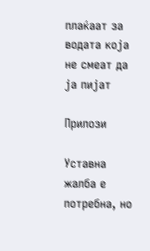плаќаат за водата која не смеат да ја пијат

Прилози

Уставна жалба е потребна, но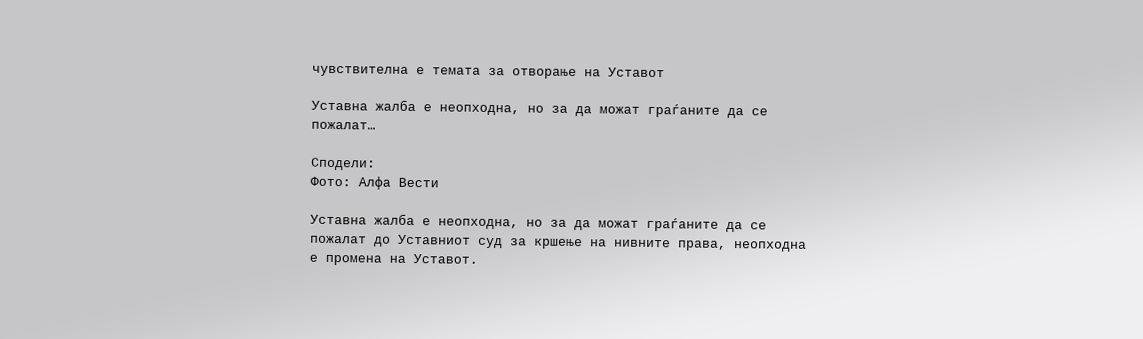чувствителна е темата за отворање на Уставот

Уставна жалба е неопходна, но за да можат граѓаните да се пожалат…

Сподели:
Фото: Алфа Вести

Уставна жалба е неопходна, но за да можат граѓаните да се пожалат до Уставниот суд за кршење на нивните права, неопходна е промена на Уставот.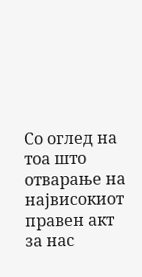Со оглед на тоа што отварање на највисокиот правен акт  за нас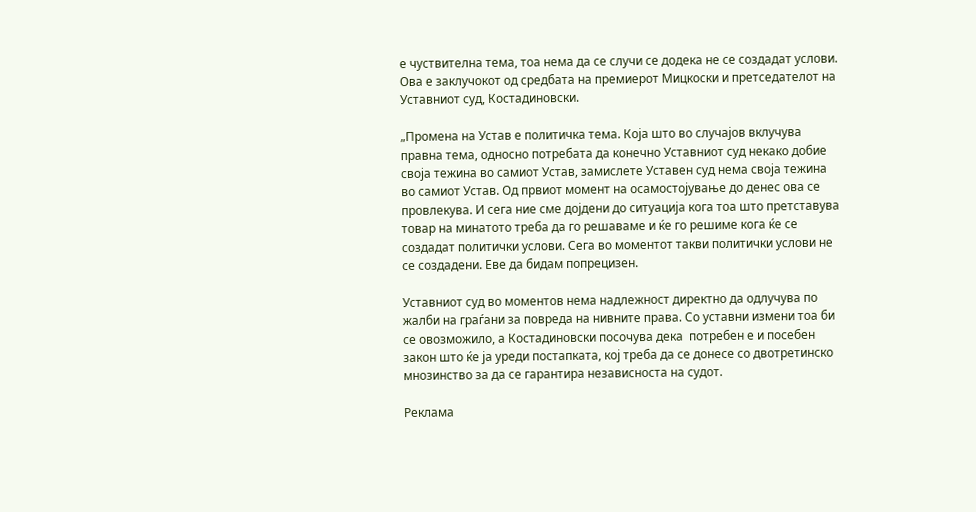е чуствителна тема, тоа нема да се случи се додека не се создадат услови. Ова е заклучокот од средбата на премиерот Мицкоски и претседателот на Уставниот суд, Костадиновски.

„Промена на Устав е политичка тема. Која што во случајов вклучува правна тема, односно потребата да конечно Уставниот суд некако добие своја тежина во самиот Устав, замислете Уставен суд нема своја тежина во самиот Устав. Од првиот момент на осамостојување до денес ова се провлекува. И сега ние сме дојдени до ситуација кога тоа што претставува товар на минатото треба да го решаваме и ќе го решиме кога ќе се создадат политички услови. Сега во моментот такви политички услови не се создадени. Еве да бидам попрецизен.

Уставниот суд во моментов нема надлежност директно да одлучува по жалби на граѓани за повреда на нивните права. Со уставни измени тоа би се овозможило, а Костадиновски посочува дека  потребен е и посебен закон што ќе ја уреди постапката, кој треба да се донесе со двотретинско мнозинство за да се гарантира независноста на судот.

Реклама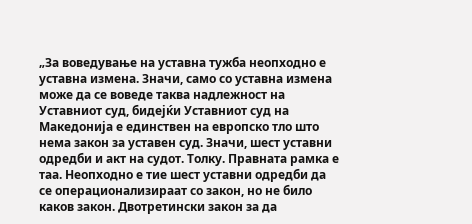„За воведување на уставна тужба неопходно е уставна измена. Значи, само со уставна измена може да се воведе таква надлежност на Уставниот суд, бидејќи Уставниот суд на Македонија е единствен на европско тло што нема закон за уставен суд. Значи, шест уставни одредби и акт на судот. Толку. Правната рамка е таа. Неопходно е тие шест уставни одредби да се операционализираат со закон, но не било каков закон. Двотретински закон за да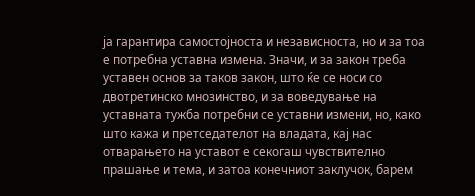ја гарантира самостојноста и независноста, но и за тоа е потребна уставна измена. Значи, и за закон треба уставен основ за таков закон, што ќе се носи со двотретинско мнозинство, и за воведување на уставната тужба потребни се уставни измени, но, како што кажа и претседателот на владата, кај нас отварањето на уставот е секогаш чувствително прашање и тема, и затоа конечниот заклучок, барем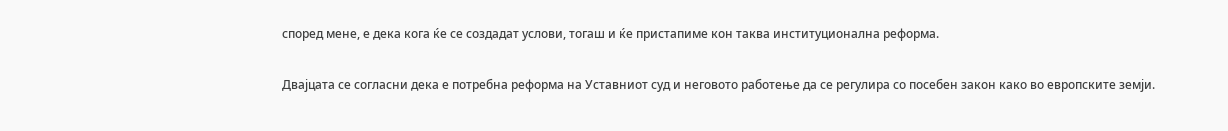според мене, е дека кога ќе се создадат услови, тогаш и ќе пристапиме кон таква институционална реформа.

Двајцата се согласни дека е потребна реформа на Уставниот суд и неговото работење да се регулира со посебен закон како во европските земји.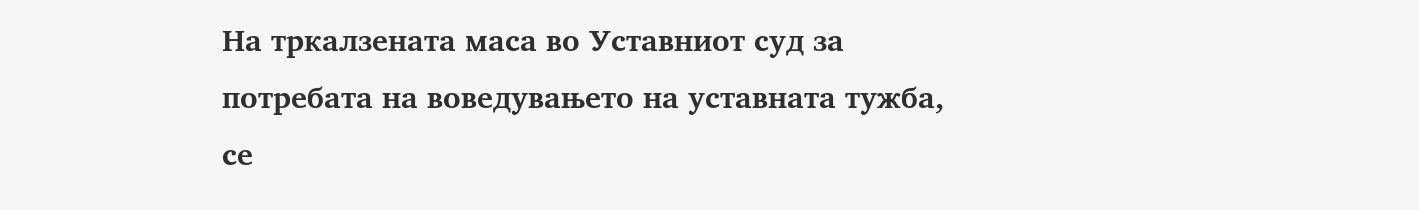На тркалзената маса во Уставниот суд за потребата на воведувањето на уставната тужба, се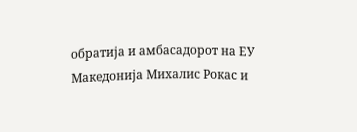обратија и амбасадорот на ЕУ Македонија Михалис Рокас и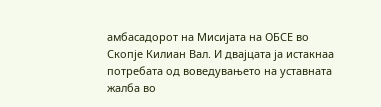амбасадорот на Мисијата на ОБСЕ во Скопје Килиан Вал. И двајцата ја истакнаа потребата од воведувањето на уставната жалба во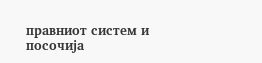правниот систем и посочија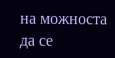на можноста да се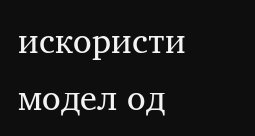искористи модел од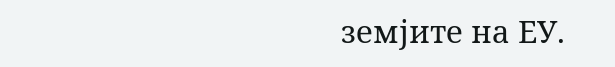земјите на ЕУ.